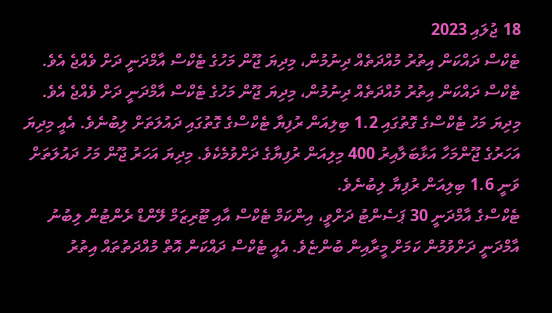18 ޖުލައި 2023
ޓެކްސް ދައްކަން އިތުރު މުއްދަތެއް ދިނުމުން، މިދިޔަ ޖޫން މަހުގެ ޓެކްސް އާމްދަނީ ދަށް ވެއްޖެ އެވެ.
ޓެކްސް ދައްކަން އިތުރު މުއްދަތެއް ދިނުމުން، މިދިޔަ ޖޫން މަހުގެ ޓެކްސް އާމްދަނީ ދަށް ވެއްޖެ އެވެ.
މިދިޔަ މަހު ޓެކްސްގެ ގޮތުގައި 1.2 ބިލިއަން ރުފިޔާ ޓެކްސްގެ ގޮތުގައި ދައުލަތަށް ލިބުނެވެ. އެއީ މިދިޔަ އަހަރުގެ ޖޫންމަހާ އަޅާބަލާއިރު 400 މިލިއަން ރުފިޔާގެ ދަށްވުމެކެވެ. މިދިޔަ އަހަރު ޖޫން މަހު ދައުލަތަށް ވަނީ 1.6 ބިލިއަން ރުފިޔާ ލިބުނެވެ.
ޓެކްސްގެ އާމްދަނީ 30 ޕަސެންޓު ދަށްވީ، އިންކަމް ޓެކްސް އާއި ޓޫރިޒަމް ލޭންޑް ރެންޓުން ލިބުނު އާމްދަނީ ދަށްވުމުން ކަމަށް މީރާއިން ބުންޏެވެ. އެއީ ޓެކްސް ދައްކަން އޮތް މުއްދަތުތައް އިތުރު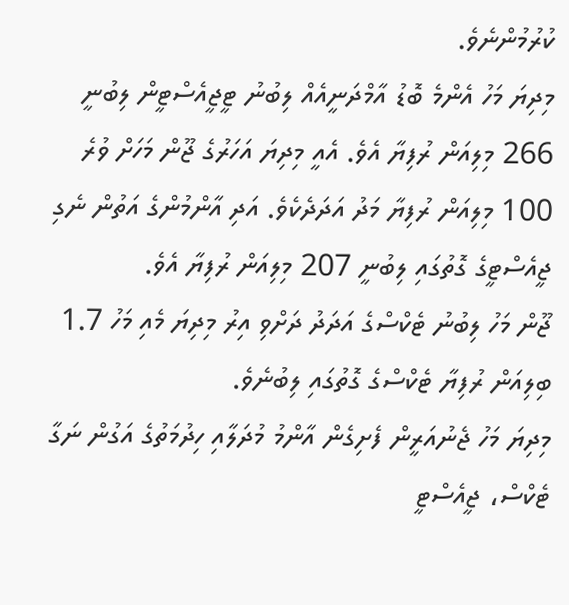ކުރުމުންނެވެ.
މިދިޔަ މަހު އެންމެ ބޮޑު އާމްދަނީއެއް ލިބުނު ޓީޖީއެސްޓީން ލިބުނީ 266 މިލިއަން ރުފިޔާ އެވެ. އެއީ މިދިޔަ އަހަރުގެ ޖޫން މަހަށް ވުރެ 100 މިލިއަން ރުފިޔާ މަދު އަދަދެކެވެ. އަދި އާންމުންގެ އަތުން ނެގި ޖީއެސްޓީގެ ގޮތުގައި ލިބުނީ 207 މިލިއަން ރުފިޔާ އެވެ.
ޖޫން މަހު ލިބުނު ޓެކްސްގެ އަދަދު ދަށްވި އިރު މިދިޔަ މެއި މަހު 1.7 ބިލިއަން ރުފިޔާ ޓެކްސްގެ ގޮތުގައި ލިބުނެވެ.
މިދިޔަ މަހު ޖެނުއަރީން ފެށިގެން އާންމު މުދަލާއި ހިދުމަތުގެ އަގުން ނަގާ ޓެކްސް، ޖީއެސްޓީ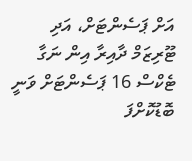އަށް ޕަސެންޓަށް، އަދި ޓޫރިޒަމް ދާއިރާ އިން ނަގާ ޓެކްސް 16 ޕަސެންޓަށް ވަނީ ބޮޑުކޮށްފަ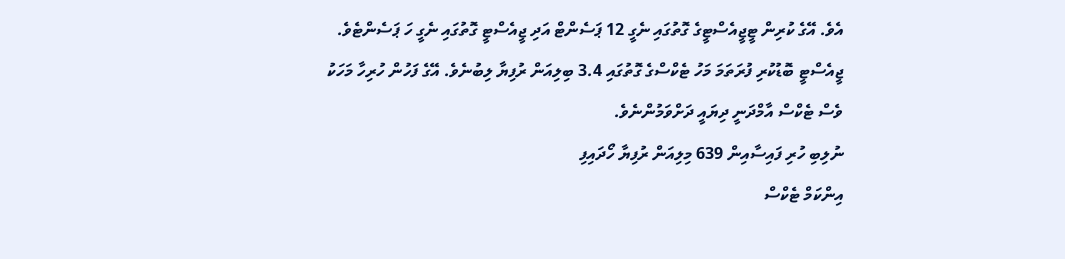އެވެ. އޭގެ ކުރިން ޓީޖީއެސްޓީގެ ގޮތުގައި ނެގީ 12 ޕަސެންޓް އަދި ޖީއެސްޓީ ގޮތުގައި ނެގީ ހަ ޕަސެންޓެވެ.
ޖީއެސްޓީ ބޮޑުކުރި ފުރަތަމަ މަހު ޓެކްސްގެ ގޮތުގައި 3.4 ބިލިއަން ރުފިޔާ ލިބުނެވެ. އޭގެ ފަހުން ހުރިހާ މަހަކު ވެސް ޓެކްސް އާމްދަނީ ދިޔައީ ދަށްވަމުންނެވެ.
ނުލިބި ހުރި ފައިސާއިން 639 މިލިއަން ރުފިޔާ ހޯދައިފި
އިންކަމް ޓެކްސް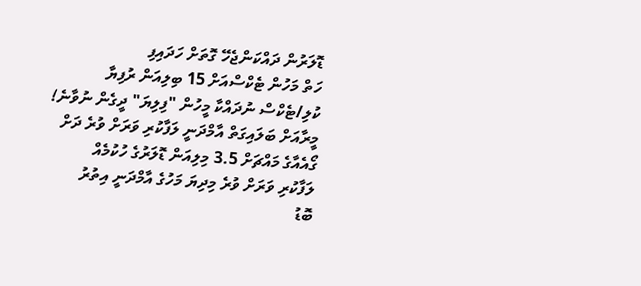ޑޮލަރުން ދައްކަންޖެހޭ ގޮތަށް ހަދައިފި
ހަތް މަހުން ޓެކްސްއަށް 15 ބިލިއަން ރުފިޔާ
ކުލި/ޓެކްސް ނުދައްކާ މީހުން "ފިލިޔަ" ދީގެން ނުވާނެ!
މީރާއަށް ބަލައިގަތް އާމްދަނީ ލަފާކުރި ވަރަށް ވުރެ ދަށް
ގޯއެއާގެ މައްޗަށް 3.5 މިލިއަން ޑޮލަރުގެ ހުކުމެއް
ލަފާކުރި ވަރަށް ވުރެ މިދިޔަ މަހުގެ އާމްދަނީ އިތުރު
ބޮޑު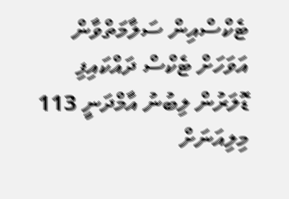ޓެކްސްއިން ސަލާމަތްވާން އަވަހަށް ޓެކްސް ދައްކައިފި
ޑޮލަރުން ލިބުނު އާމްދަނީ 113 މިލިއަނަށް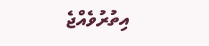އިތުރުވެއްޖެ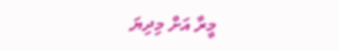މީރާ އަށް މިދިޔަ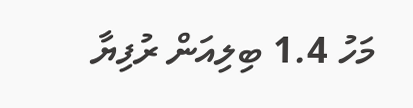މަހު 1.4 ބިލިއަން ރުފިޔާ